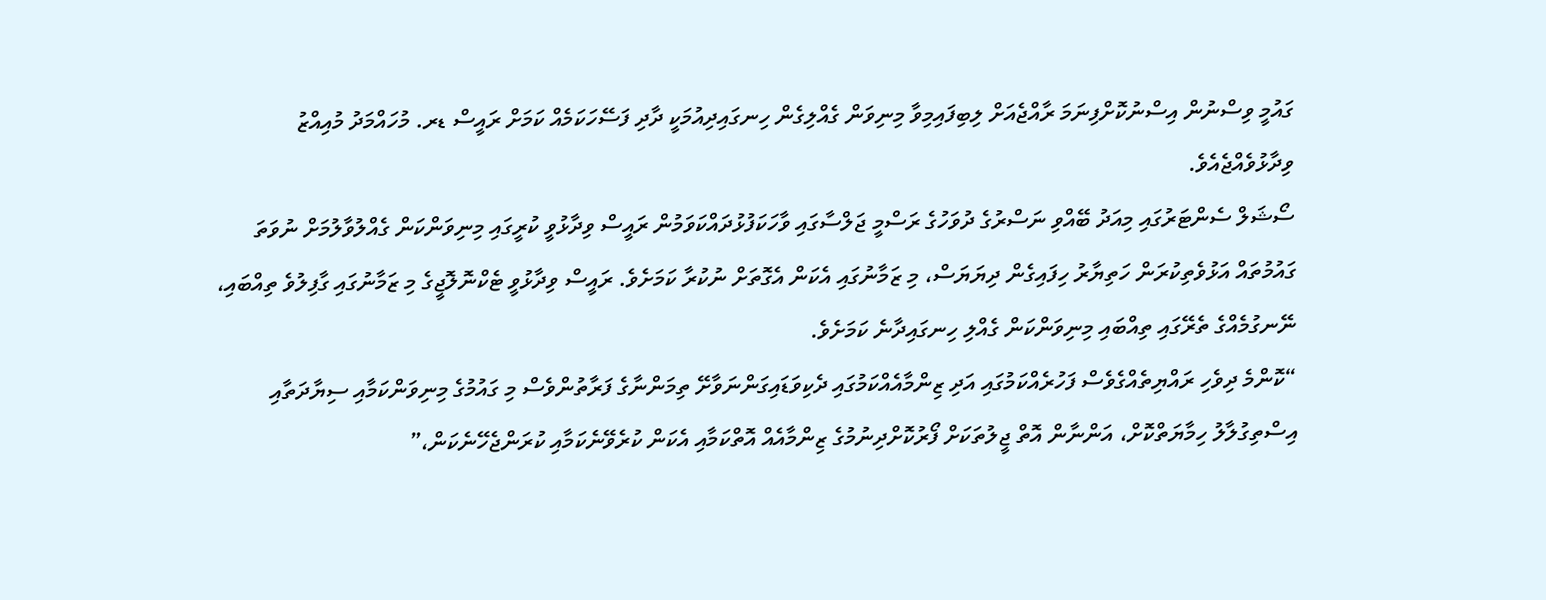ގައުމީ ވިސްނުން އިސްނުކޮށްފިނަމަ ރާއްޖެއަށް ލިބިފައިމިވާ މިނިވަން ގެއްލިގެން ހިނގައިދިއުމަކީ ދާދި ފަސޭހަކަމެއް ކަމަށް ރައީސް ޑރ. މުހައްމަދު މުއިއްޒު ވިދާޅުވެއްޖެއެވެ.
ސޯޝަލް ސެންޓަރުގައި މިއަދު ބޭއްވި ނަސްރުގެ ދުވަހުގެ ރަސްމީ ޖަލްސާގައި ވާހަކަފުޅުދައްކަވަމުން ރައީސް ވިދާޅުވީ ކުރީގައި މިނިވަންކަން ގެއްލުވާލުމަށް ނުވަތަ ގައުމުތައް އަޅުވެތިކުރަން ހަތިޔާރު ހިފައިގެން ދިޔަޔަސް، މި ޒަމާނުގައި އެކަން އެގޮތަށް ނުކުރާ ކަމަށެވެ. ރައީސް ވިދާޅުވީ ޓެކްނޮލޮޖީގެ މި ޒަމާނުގައި ގާފިލުވެ ތިއްބައި، ނޭނގުމެއްގެ ތެރޭގައި ތިއްބައި މިނިވަންކަން ގެއްލި ހިނގައިދާނެ ކަމަށެވެ.
“ކޮންމެ ދިވެހި ރައްޔިތެއްގެވެސް ފަހުރެއްކަމުގައި އަދި ޒިންމާއެއްކަމުގައި ދެކިވަޑައިގަންނަވާށޭ ތިމަންނާގެ ފަރާތުންވެސް މި ގައުމުގެ މިނިވަންކަމާއި ސިޔާދަތާއި އިސްތިގުލާލު ހިމާޔަތްކޮށް، އަންނާން އޮތް ޖީލުތަކަށް ފޯރުކޮށްދިނުމުގެ ޒިންމާއެއް އޮތްކަމާއި އެކަން ކުރެވޭނެކަމާއި ކުރަންޖެހޭނެކަން،”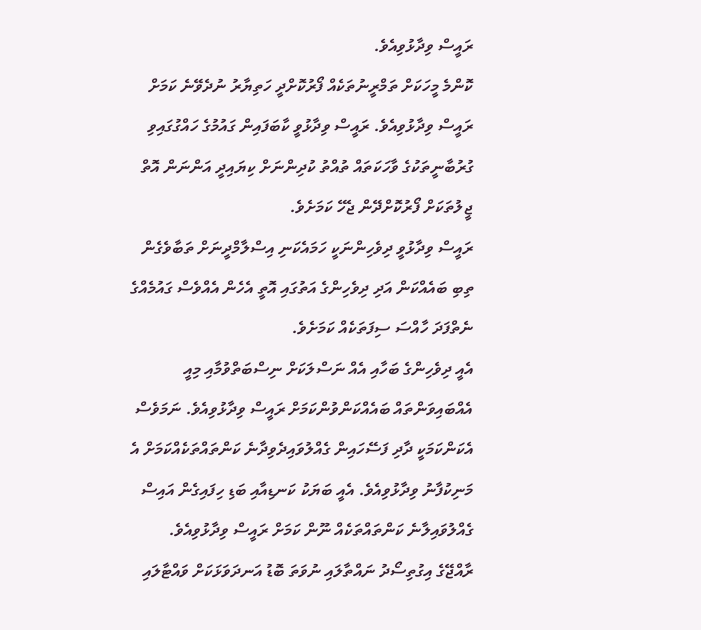ރައީސް ވިދާޅުވިއެވެ.
ކޮންމެ މީހަކަށް ތަމްރީނުތަކެއް ފޯރުކޮށްދީ ހަތިޔާރު ނުދެވޭނެ ކަމަށް ރައީސް ވިދާޅުވިއެވެ. ރައީސް ވިދާޅުވީ ކާބަފައިން ގައުމުގެ ހައްގުގައިވި ގުރުބާނީތަކުގެ ވާހަކަތައް ތުއްތު ކުދިންނަށް ކިޔައިދީ އަންނަން އޮތް ޖީލުތަކަށް ފޯރުކޮށްދޭން ޖެހޭ ކަމަށެވެ.
ރައީސް ވިދާޅުވީ ދިވެހިންނަކީ ހަމައެކަނި އިސްލާމްދީނަށް ތަބާވެގެން ތިބި ބައެއްކަން އަދި ދިވެހިންގެ އަތުގައި އޮތީ އެހެން އެއްވެސް ގައުމެއްގެ ނެތްފަދަ ހާއްސަ ސިފަތަކެއް ކަމަށެވެ.
އެއީ ދިވެހިންގެ ބަހާއި އެއް ނަސްލަކަށް ނިސްބަތްވުމާއި މިއީ އެއްބައިވަންތައް ބައެއްކަންވުންކަމަށް ރައީސް ވިދާޅުވިއެވެ. ނަމަވެސް އެކަންކަމަކީ ދާދި ފަސޭހައިން ގެއްލުވައިދެވިދާނެ ކަންތައްތަކެއްކަމަށް އެ މަނިކުފާނު ވިދާޅުވިއެވެ. އެއީ ބަޔަކު ކަނޑިއާއި ބަޑި ހިފައިގެން އައިސް ގެއްލުވައިލާނެ ކަންތައްތަކެއް ނޫން ކަމަށް ރައީސް ވިދާޅުވިއެވެ.
ރާއްޖޭގެ އިގުތިސޯދު ނައްތާލައި ނުވަތަ ބޮޑު އަނދަވަޅަކަށް ވައްޓާލައި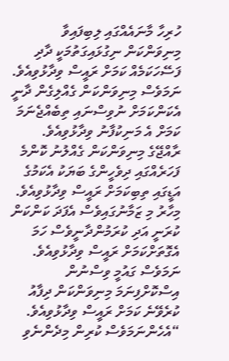ހުރިހާ މާނައެއްގައި ލިބިފައިވާ މިނިވަންކަން ނިގުޅައިގަތުމަކީ ދާދި ފަސޭހަކަމެއް ކަމަށް ރައީސް ވިދާޅުވިއެވެ.
ނަމަވެސް މިނިވަންކަން ގެއްލިގެން ދާނީ އެކަންކަމަށް ނުވިސްނައި ތިބެއްޖެނަމަ ކަމަށް އެ މަނިކުފާނު ވިދާޅުވިއެވެ.
ރާއްޖޭގެ މިނިވަންކަން ގެއްލުނު ކޮންމެ ފަހަރެއްގައި ދިވެހީންގެ ބަޔަކު އެކަމުގެ އަޑީގައި ތިބިކަމަށް ރައީސް ވިދާޅުވިއެވެ. މިހާރު މި ޒަމާނުގައިވެސް އެފަދަ ކަންކަން ކުރަނީ އަދި ކުރަމުންދާނީވެސް ހަމަ އެގޮތަށްކަމަށް ރައީސް ވިދާޅުވިއެވެ. ނަމަވެސް ގައުމީ ވިސްނުން އިސްކޮށްފިނަމަ މިނިވަންކަން ދިފާއު ކުރެވޭނެ ކަމަށް ރައީސް ވިދާޅުވިއެވެ.
“އެހެންނަމަވެސް ކުރިން މިދެންނެވި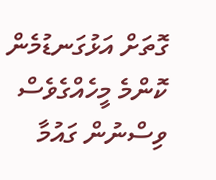ގޮތަށް އަޅުގަނޑުމެން ކޮންމެ މީހެއްގެވެސް ވިސްނުން ގައުމާ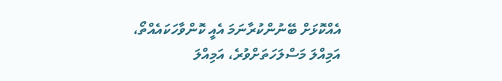އެއްކޮޅަށް ބޭނުންކުރާނަމަ އެއީ ކޮންވާހަކައެއްތޯ، އަމިއްލަ މަސްލަހަތަށްވުރެ، އަމިއްލަ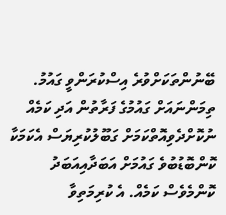ބޭނުންތަކަށްވުރެ އިސްކުރަންވީ ގައުމު. ތިމަންނައަށް ގައުމުގެ ފަރާތުން އަދި ކަމެއް ނުކޮށްދެވިއޮތްކަމަށް ގަބޫލުކުރިޔަސް އެކަމަކާ ކޮންބޮޑުބުވެ ގައުމަށް އަބަދާއިއަބަދު ކޮންމެވެސް ކަމެއް. އެ ކުރިމަތިވާ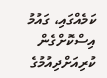ކަމެއްގައި، ގައުމު އިސްކޮށްގެން ކުރިއަށްދިއުމުގެ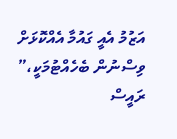އަޒުމު އެއީ ގައުމާ އެއްކޮޅަށް ވިސްނުން ބެހެއްޓުމަކީ،” ރައީސް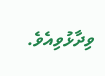ވިދާޅުވިއެވެ.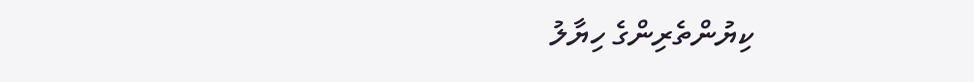ކިޔުންތެރިންގެ ހިޔާލު